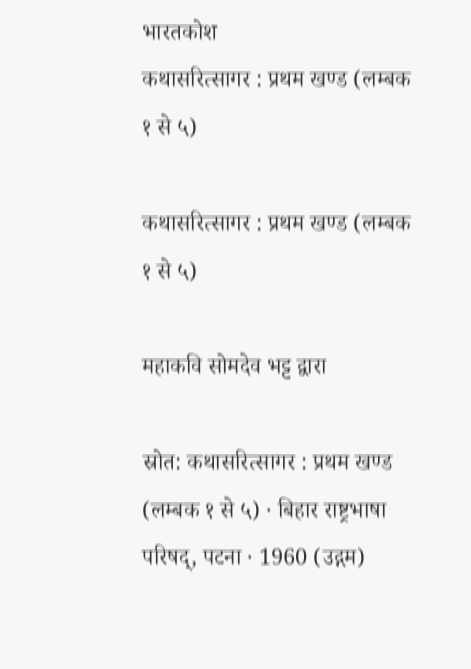भारतकोश
कथासरित्सागर : प्रथम खण्ड (लम्बक १ से ५)

कथासरित्सागर : प्रथम खण्ड (लम्बक १ से ५)

महाकवि सोमदेव भट्ट द्वारा

स्रोत: कथासरित्सागर : प्रथम खण्ड (लम्बक १ से ५) · बिहार राष्ट्रभाषा परिषद्, पटना · 1960 (उद्गम)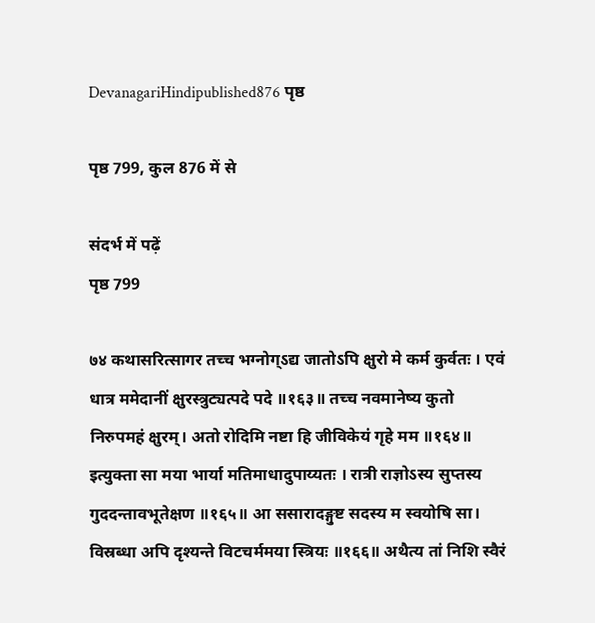DevanagariHindipublished876 पृष्ठ

पृष्ठ 799, कुल 876 में से

संदर्भ में पढ़ें
पृष्ठ 799

७४ कथासरित्सागर तच्च भग्नोग्ऽद्य जातोऽपि क्षुरो मे कर्म कुर्वतः । एवं धात्र ममेदानीं क्षुरस्त्रुट्यत्पदे पदे ॥१६३॥ तच्च नवमानेष्य कुतो निरुपमहं क्षुरम्। अतो रोदिमि नष्टा हि जीविकेयं गृहे मम ॥१६४॥ इत्युक्ता सा मया भार्या मतिमाधादुपाय्यतः । रात्री राज्ञोऽस्य सुप्तस्य गुददन्तावभूतेक्षण ॥१६५॥ आ ससारादङ्गुष्ट सदस्य म स्वयोषि सा। विस्रब्धा अपि दृश्यन्ते विटचर्ममया स्त्रियः ॥१६६॥ अथैत्य तां निशि स्वैरं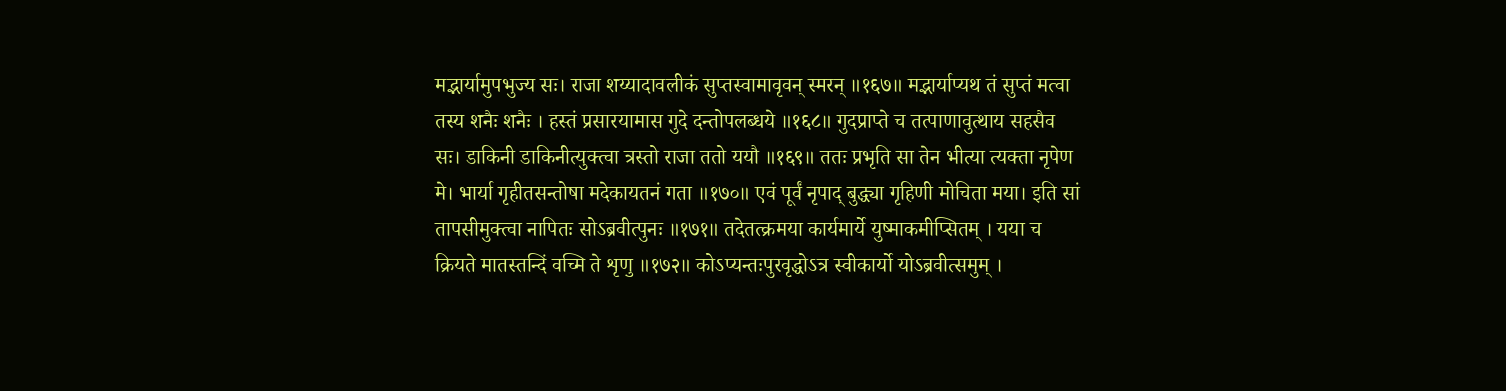मद्भार्यामुपभुज्य सः। राजा शय्यादावलीकं सुप्तस्वामावृवन् स्मरन् ॥१६७॥ मद्भार्याप्यथ तं सुप्तं मत्वा तस्य शनैः शनैः । हस्तं प्रसारयामास गुदे दन्तोपलब्धये ॥१६८॥ गुदप्राप्ते च तत्पाणावुत्थाय सहसैव सः। डाकिनी डाकिनीत्युक्त्वा त्रस्तो राजा ततो ययौ ॥१६९॥ ततः प्रभृति सा तेन भीत्या त्यक्ता नृपेण मे। भार्या गृहीतसन्तोषा मदेकायतनं गता ॥१७०॥ एवं पूर्वं नृपाद् बुद्ध्या गृहिणी मोचिता मया। इति सां तापसीमुक्त्वा नापितः सोऽब्रवीत्पुनः ॥१७१॥ तदेतत्क्रमया कार्यमार्ये युष्माकमीप्सितम् । यया च क्रियते मातस्तन्दिं वच्मि ते शृणु ॥१७२॥ कोऽप्यन्तःपुरवृद्धोऽत्र स्वीकार्यो योऽब्रवीत्समुम् ।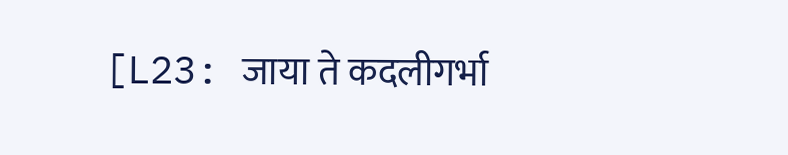[L23: जाया ते कदलीगर्भा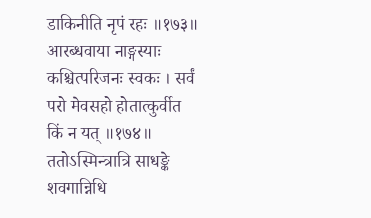डाकिनीति नृपं रहः ॥१७३॥ आरब्धवाया नाङ्गस्याः कश्चित्परिजनः स्वकः । सर्वं परो मेवसहो होतात्कुर्वीत किं न यत् ॥१७४॥ ततोऽस्मिन्त्रात्रि साधङ्के शवगान्निधि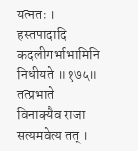यत्नतः । हस्तपादादि कदलीगर्भाभामिनि निधीयते ॥१७५॥ तत्प्रभाते विनाक्यैव राजा सत्यमवेत्य तत् ।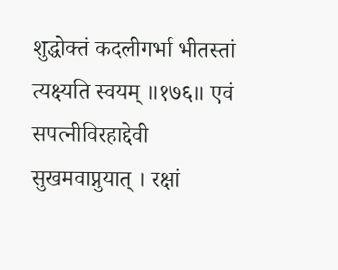शुद्धोक्तं कदलीगर्भा भीतस्तां त्यक्ष्यति स्वयम् ॥१७६॥ एवं सपत्नीविरहाद्देवी सुखमवाप्नुयात् । रक्षां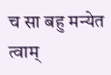च सा बहु मन्येत त्वाम्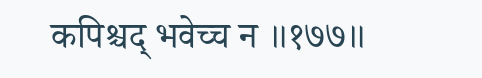कपिश्चद् भवेच्च न ॥१७७॥